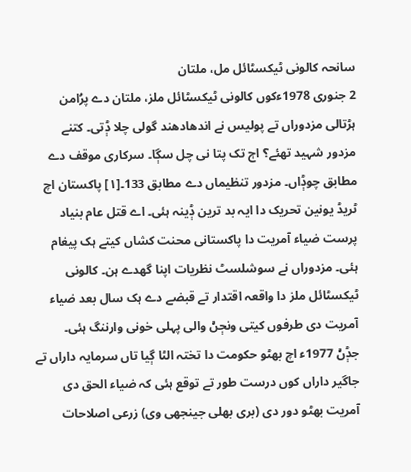سانحہ کالونی ٹیکسٹائل مل، ملتان
2 جنوری 1978ءکوں کالونی ٹیکسٹائل ملز، ملتان دے پرُامن ہڑتالی مزدوراں تے پولیس نے اندھادھند گولی چلا ݙتی۔ کتنے مزدور شہید تھئے؟ اڄ تک پتا نی چل سڳا۔ سرکاری موقف دے مطابق چوݙاں۔ مزدور تنظیماں دے مطابق 133۔[١] پاکستان اچ ٹریڈ یونین تحریک دا ایہ بد ترین ݙینہ ہئی۔ اے قتل عام بنیاد پرست ضیاء آمریت دا پاکستانی محنت کشاں کیتے ہک پیغام ہئی۔ مزدوراں نے سوشلسٹ نظریات اپنا گھدے ہن۔ کالونی ٹیکسٹائل ملز دا واقعہ اقتدار تے قبضے دے ہک سال بعد ضیاء آمریت دی طرفوں کیتی ونڄݨ والی پہلی خونی وارننگ ہئی۔
جݙݨ 1977ء اچ بھٹو حکومت دا تختہ الٹا ڳیا تاں سرمایہ داراں تے جاگیر داراں کوں درست طور تے توقع ہئی کہ ضیاء الحق دی آمریت بھٹو دور دی (بری بھلی جینجھی وی) زرعی اصلاحات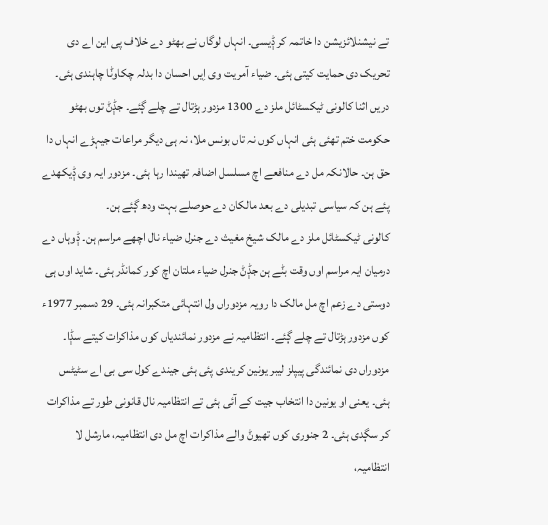تے نیشنلائزیشن دا خاتمہ کر ݙیسی۔ انہاں لوگاں نے بھٹو دے خلاف پی این اے دی تحریک دی حمایت کیتی ہئی۔ ضیاء آمریت وی اِیں احسان دا بدلہ چکاوݨا چاہندی ہئی۔ دریں اثنا کالونی ٹیکسٹائل ملز دے 1300 مزدور ہڑتال تے چلے ڳئے۔ جݙݨ توں بھٹو حکومت ختم تھئی ہئی انہاں کوں نہ تاں بونس ملا، نہ ہی دیگر مراعات جیہڑے انہاں دا حق ہن۔ حالانکہ مل دے منافعے اچ مسلسل اضافہ تھیندا رہا ہئی۔ مزدور ایہ وی ݙیکھدے پئے ہن کہ سیاسی تبدیلی دے بعد مالکان دے حوصلے بہت ودھ ڳئے ہن۔
کالونی ٹیکسٹائل ملز دے مالک شیخ مغیث دے جنرل ضیاء نال اچھے مراسم ہن۔ ݙوہاں دے درمیان ایہ مراسم اوں وقت بݨے ہن جݙݨ جنرل ضیاء ملتان اچ کور کمانڈر ہئی۔ شاید اوں ہی دوستی دے زعم اچ مل مالک دا رویہ مزدوراں ول انتہائی متکبرانہ ہئی۔ 29 دسمبر 1977ء کوں مزدور ہڑتال تے چلے ڳئے۔ انتظامیہ نے مزدور نمائندیاں کوں مذاکرات کیتے سݙا۔ مزدوراں دی نمائندگی پیپلز لیبر یونین کریندی پئی ہئی جیندے کول سی بی اے سٹیٹس ہئی۔ یعنی او یونین دا انتخاب جیت کے آئی ہئی تے انتظامیہ نال قانونی طور تے مذاکرات کر سڳدی ہئی۔ 2 جنوری کوں تھیوݨ والے مذاکرات اچ مل دی انتظامیہ، مارشل لا انتظامیہ،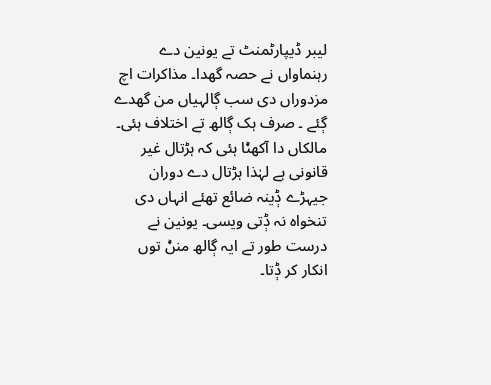لیبر ڈیپارٹمنٹ تے یونین دے رہنماواں نے حصہ گھدا۔ مذاکرات اچ مزدوراں دی سب ڳالہیاں من گھدے ڳئے ۔ صرف ہک ڳالھ تے اختلاف ہئی۔ مالکاں دا آکھݨا ہئی کہ ہڑتال غیر قانونی ہے لہٰذا ہڑتال دے دوران جیہڑے ݙینہ ضائع تھئے انہاں دی تنخواہ نہ ݙتی ویسی۔ یونین نے درست طور تے ایہ ڳالھ منݨ توں انکار کر ݙتا۔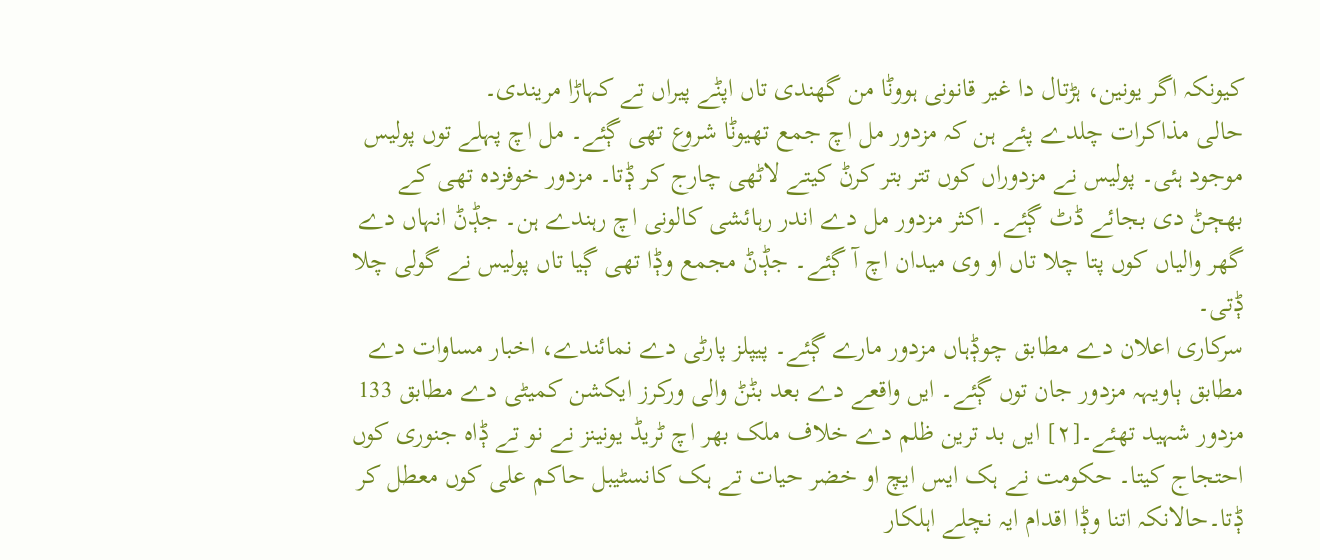کیونکہ اگر یونین، ہڑتال دا غیر قانونی ہووݨا من گھندی تاں اپݨے پیراں تے کہاڑا مریندی۔
حالی مذاکرات چلدے پئے ہن کہ مزدور مل اچ جمع تھیوݨا شروع تھی ڳئے۔ مل اچ پہلے توں پولیس موجود ہئی۔ پولیس نے مزدوراں کوں تتر بتر کرݨ کیتے لاٹھی چارج کر ݙتا۔ مزدور خوفزدہ تھی کے بھڄݨ دی بجائے ڈٹ ڳئے۔ اکثر مزدور مل دے اندر رہائشی کالونی اچ رہندے ہن۔ جݙݨ انہاں دے گھر والیاں کوں پتا چلا تاں او وی میدان اچ آ ڳئے۔ جݙݨ مجمع وݙا تھی ڳیا تاں پولیس نے گولی چلا ݙتی۔
سرکاری اعلان دے مطابق چوݙہاں مزدور مارے ڳئے۔ پیپلز پارٹی دے نمائندے، اخبار مساوات دے مطابق ٻاویہہ مزدور جان توں ڳئے۔ ایں واقعے دے بعد بݨݨ والی ورکرز ایکشن کمیٹی دے مطابق 133 مزدور شہید تھئے۔[٢] ایں بد ترین ظلم دے خلاف ملک بھر اچ ٹریڈ یونینز نے نو تے ݙاہ جنوری کوں احتجاج کیتا۔ حکومت نے ہک ایس ایچ او خضر حیات تے ہک کانسٹیبل حاکم علی کوں معطل کر ݙتا۔حالانکہ اتنا وݙا اقدام ایہ نچلے اہلکار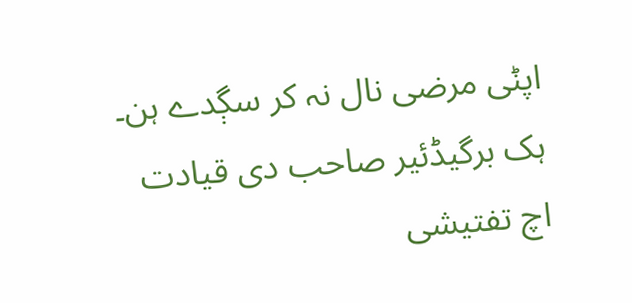اپݨی مرضی نال نہ کر سڳدے ہن۔ ہک برگیڈئیر صاحب دی قیادت اچ تفتیشی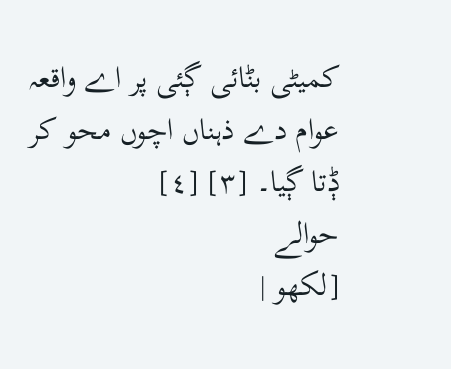کمیٹی بݨائی ڳئی پر اے واقعہ عوام دے ذہناں اچوں محو کر ݙتا ڳیا۔ [٣] [٤]
حوالے
[لکھو |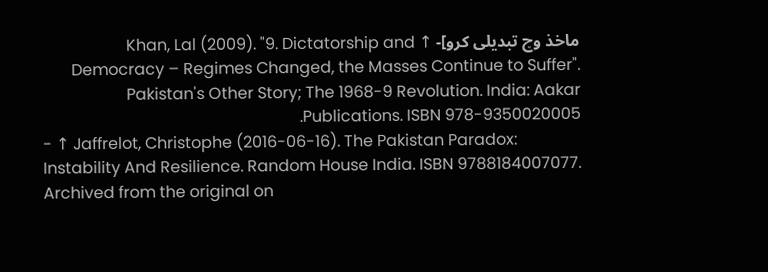ماخذ وچ تبدیلی کرو]- ↑ Khan, Lal (2009). "9. Dictatorship and Democracy – Regimes Changed, the Masses Continue to Suffer". Pakistan's Other Story; The 1968-9 Revolution. India: Aakar Publications. ISBN 978-9350020005.
- ↑ Jaffrelot, Christophe (2016-06-16). The Pakistan Paradox: Instability And Resilience. Random House India. ISBN 9788184007077. Archived from the original on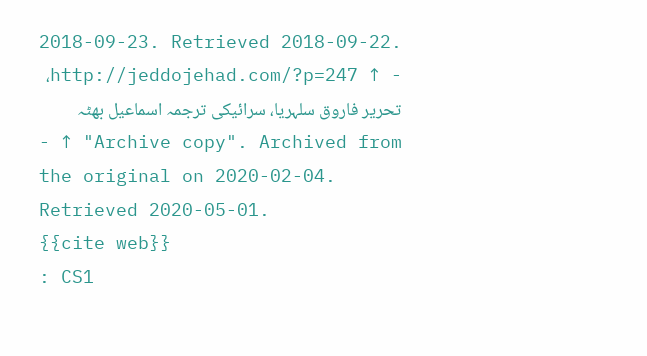2018-09-23. Retrieved 2018-09-22.
- ↑ http://jeddojehad.com/?p=247، تحریر فاروق سلہریا، سرائیکی ترجمہ اسماعیل بھٹہ
- ↑ "Archive copy". Archived from the original on 2020-02-04. Retrieved 2020-05-01.
{{cite web}}
: CS1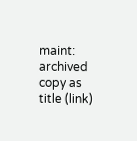maint: archived copy as title (link)